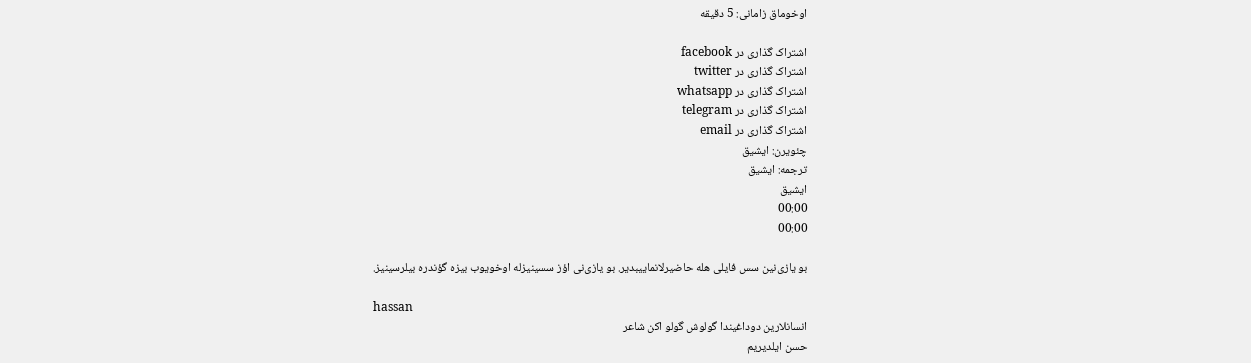اوخوماق زامانی: 5 دقیقه

اشتراک گذاری در facebook
اشتراک گذاری در twitter
اشتراک گذاری در whatsapp
اشتراک گذاری در telegram
اشتراک گذاری در email
چئویرن: ایشیق
ترجمه: ایشیق
ایشیق
00:00
00:00

بو یازی‌نین سس فایلی هله حاضیرلانماییبدیر. بو یازی‌نی اؤز سسینیزله اوخویوب بیزه گؤندره بیلرسینیز.

hassan
انسانلارین دوداغیندا گولوش گولو اکن شاعر
حسن ایلدیریم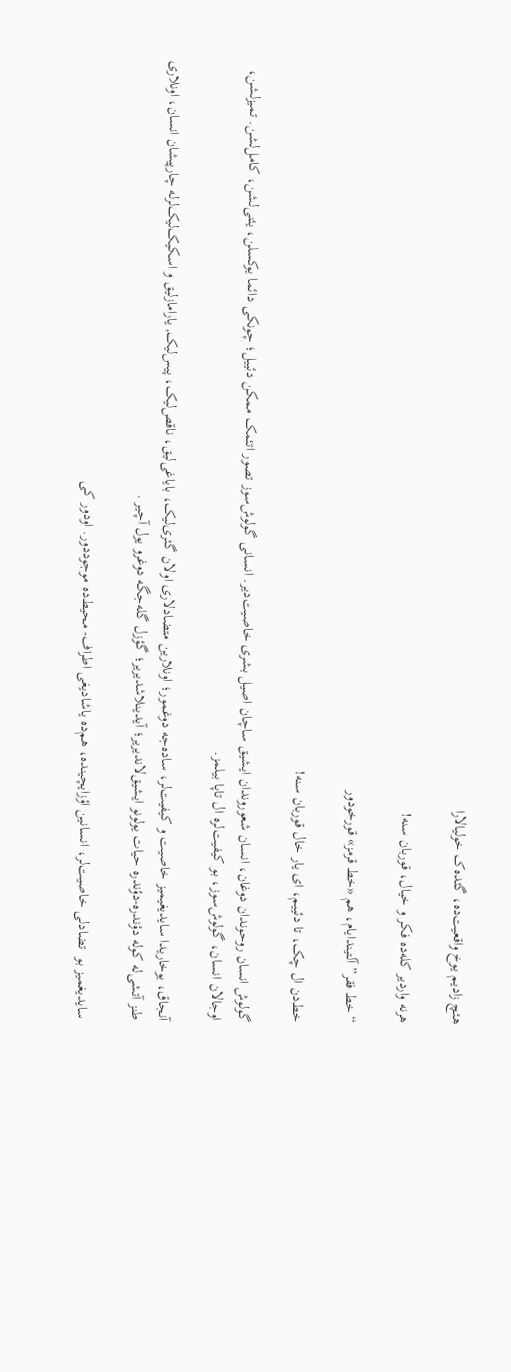هئچ زادیم یوخ واقعیت‌ده، گئده‌ک خولیالارا

هرنه واردیر کله‌ده فکر و خیال، قوربان سنه!

“خط فقر” آلتیندایام، هم «خط قرمز» قورخودور

خط‌دن ال چک، تا دئییم، ای یار خال قوربان سنه!

گولوش انسان روحوندان دوغان، انسان شعوروندان ایشیق ساچان اصیل بشری خاصیت‌دیر. انسانی گولوش‌سوز تصور اتئمک ممکن دئییل؛ چونکی دائما یوکسلن، یئنی‌لشن، کامل‌لشن. تمیزلشن، اوجالان انسان، گولوش‌سوز، بو کیفیت‌لره ال تاپا بیلمز.

آنجاق، یوخاریدا سایدیغیمیز خاصیت و کیفیت‌لر، ساده‌جه دوغمور؛ اونلارین متضادلاری اولان گئری‌لیک، بایاغی‌لیق، ناقص‌لیک، پیس‌لیک, یارامازلیق‌ و اسکیک‌لیک‌لرله چارپیشان انسان، اونلاری طنز آتشی‌له کوله دؤندره-دؤندره حیات یولونو ایشیق‌لاندیریر؛ آیدینلاشدیریر؛ گؤزل گله‌جگه دوغرو یول آچیر .

سایدیغمیز بو  تضادلی خاصیت‌لر، انسانین اؤزایچینده، هم‌ده یاشادیغی اطراف- محیط‌ده موجوددور. اودور کی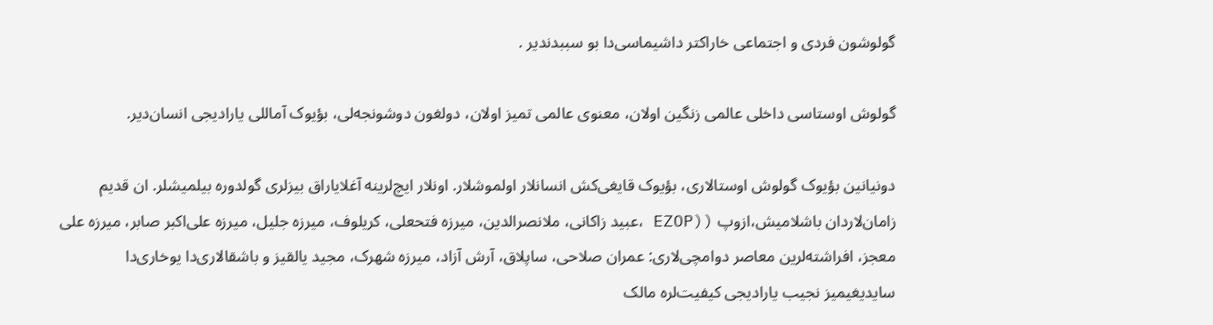گولوشون فردی و اجتماعی خاراکتر داشیماسی‌دا بو سببدندیر .

گولوش اوستاسی داخلی عالمی زنگین اولان، معنوی عالمی تمیز اولان، دولغون دوشونجه‌لی، بؤیوک آماللی یارادیجی انسان‌دیر.

دونیانین بؤیوک گولوش اوستالاری، بؤیوک قایغی‌کش انسانلار اولموشلار. اونلار ایچ‌لرینه آغلایاراق بیزلری گولدوره بیلمیشلر. ان قدیم زامان‌لاردان باشلامیش،ازوپ ((EZOP ،عبید زاکانی، ملانصرالدین، میرزه فتحعلی، کریلوف، میرزه جلیل، میرزه علی‌اکبر صابر، میرزه علی معجز، افراشته‌لرین معاصر دوامچی‌لاری: عمران صلاحی، ساپلاق، آرش آزاد، میرزه شهرک، مجید یالقیز و باشقالاری‌دا یوخاری‌دا سایدیغیمیز نجیب یارادیجی کیفیت‌لره مالک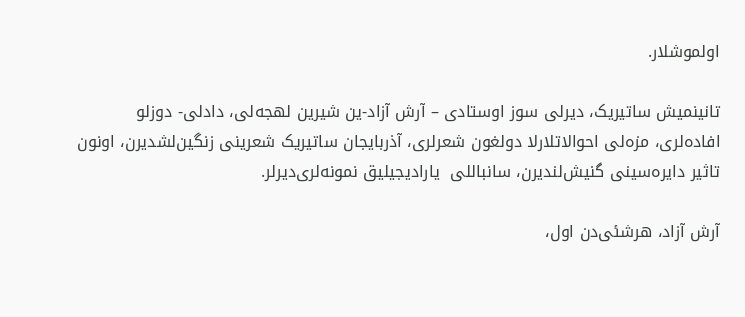اولموشلار.

تانینمیش ساتیریک، دیرلی سوز اوستادی – آرش آزاد-ین شیرین لهجه‌لی، دادلی- دوزلو  افاده‌لری، مزه‌لی احوالاتلارلا دولغون شعرلری، آذربایجان ساتیریک شعرینی زنگین‌لشدیرن، اونون تاثیر دایره‌سینی گنیش‌لندیرن، سانباللی  یارادیجیلیق نمونه‌لری‌دیرلر.

آرش آزاد، هرشئی‌دن اول،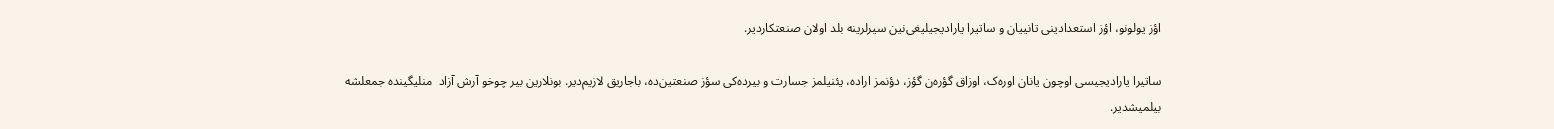اؤز یولونو، اؤز استعدادینی تانییان و ساتیرا یارادیجیلیغی‌نین سیرلرینه بلد اولان صنعتکاردیر.

ساتیرا یارادیجیسی اوچون یانان اوره‌ک، اوزاق گؤره‌ن گؤز، دؤنمز اراده، یئنیلمز جسارت و بیرده‌کی سؤز صنعتین‌ده، باجاریق لازیم‌دیر. بونلارین بیر چوخو آرش آزاد  منلیگینده جمعلشه بیلمیشدیر.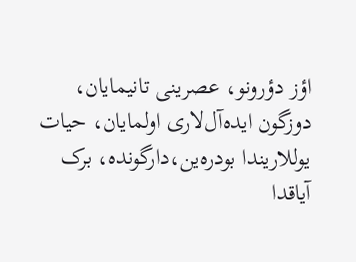اؤز دؤرونو، عصرینی تانیمایان، دوزگون ایده‌آل‌لاری اولمایان، حیات یوللاریندا بودره‌ین،دارگونده، برک آیاقدا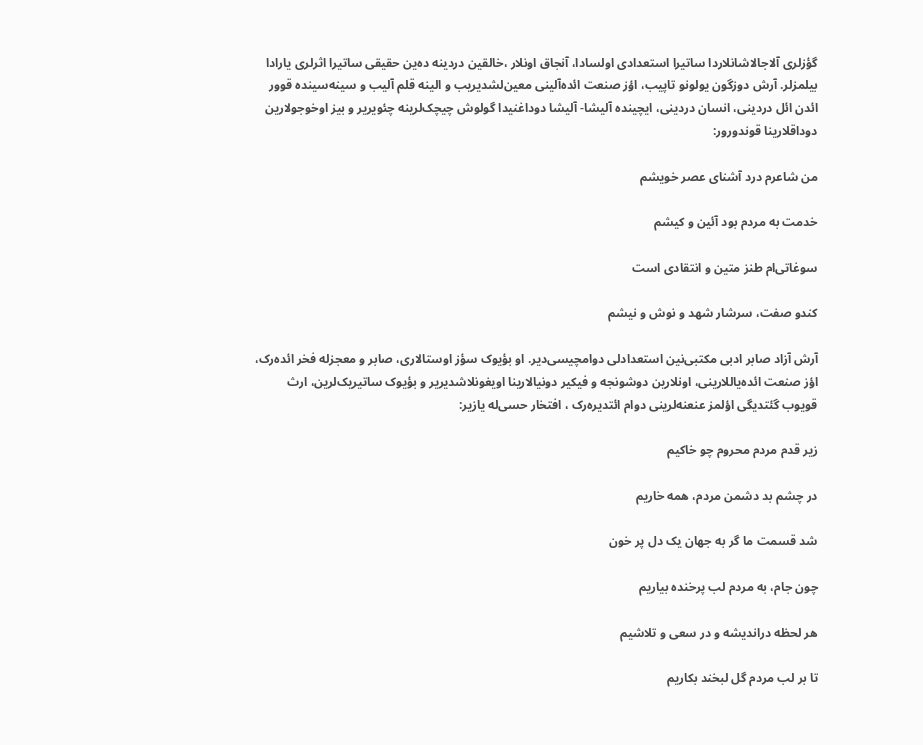گؤزلری آلاجالاشانلاردا ساتیرا استعدادی اولسادا، آنجاق اونلار ،خالقین دردینه ده‌ین حقیقی ساتیرا اثرلری یارادا بیلمزلر. آرش دوزگون یولونو تاپیب، اؤز صنعت‌ ائده‌آلینی معین‌لشدیریب و الینه قلم آلیب و سینه‌سینده قوور ائدن ائل دردینی، انسان دردینی، ایچینده آلیشا- آلیشا دوداغنیدا گولوش چیچک‌لرینه چئویریر و بیز اوخوجولارین دوداقلارینا قوندورور:

من شاعرم درد آشنای عصر خویشم

خدمت به مردم بود آئین و کیشم

سوغاتی‌ام طنز متین و انتقادی است

کندو صفت، سرشار شهد و نوش و نیشم

آرش آزاد صابر ادبی مکتبی‌نین استعدادلی دوامچیسی‌دیر. او بؤیوک سؤز اوستالاری، صابر و معجزله فخر ائده‌رک، اؤز صنعت ائده‌یاللارینی، اونلارین دوشونجه و فیکیر دونیالارینا اویغونلاشدیریر و بؤیوک ساتیریک‌لرین، ارث قویوب گئتدیگی اؤلمز عنعنه‌لرینی دوام ائتدیره‌رک ، افتخار حسی‌له یازیر:

زیر قدم مردم محروم چو خاکیم

در چشم بد دشمن مردم، همه خاریم

شد قسمت ما گر به جهان یک دل پر خون

چون جام، به مردم لب پرخنده بیاریم

هر لحظه دراندیشه و در سعی و تلاشیم

تا بر لب مردم گل لبخند بکاریم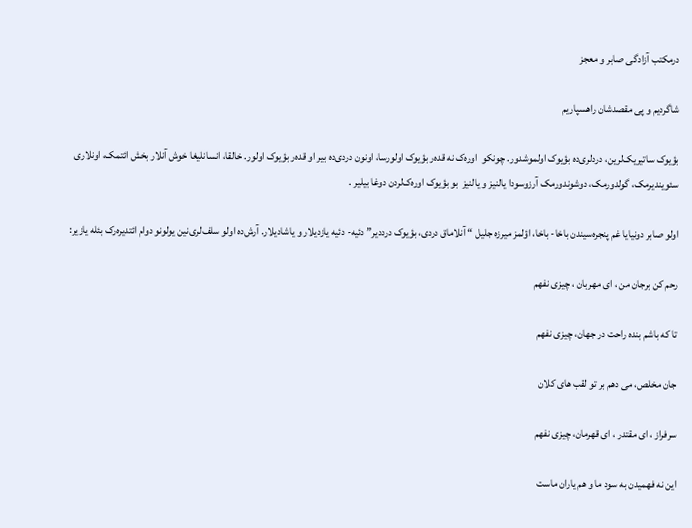درمکتب آزادگی صابر و معجز

شاگردیم و پی مقصدشان راهسپاریم

بؤیوک ساتیریک‌لرین، دردلری‌ده بؤیوک اولموشدور. چونکو  اوره‌ک نه قده‌ر بؤیوک اولورسا، اونون دردی‌ده بیر او قده‌ر بؤیوک اولور. خالقا، انسانلیغا خوش آنلار بخش ائتمک، اونلاری سئویندیرمک، گولدورمک، دوشوندورمک‌ آرزوسودا یالنیز و یالنیز  بو بؤیوک اوره‌ک‌لردن دوغا بیلیر .

اولو صابر دونیایا غم پنجره‌سیندن باخا- باخا، اؤلمز میرزه ‌جلیل “ آنلاماق دردی، بؤیوک درددیر” دئیه- دئیه یازدیلار و یاشادیلار. آرش‌ده اولو سلف‌لری‌نین یولونو دوام ائتدیره‌رک بئله یازیر:

رحم کن برجان من ، ای مهربان ، چیزی نفهم

تا که باشم بنده راحت در جهان، چیزی نفهم

جان مخلص، می دهم بر تو لقب های کلان

سرفراز ، ای مقتدر ، ای قهرمان، چیزی نفهم

این نه فهمیدن به سود ما و هم یاران ماست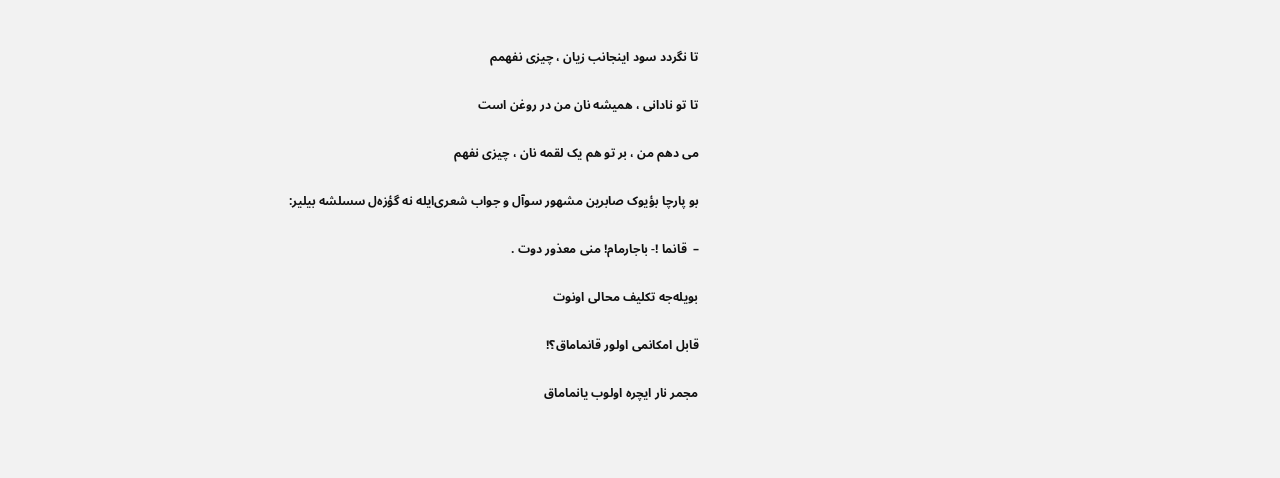تا نگردد سود اینجانب زیان ، چیزی نفهمم

تا تو نادانی ، همیشه نان من در روغن است

می دهم من ، بر تو هم یک لقمه نان ، چیزی نفهم

بو پارچا بؤیوک صابرین مشهور سوآل و جواب شعری‌ایله نه گؤزه‌ل سسلشه بیلیر:

–  قانما !- باجارمام! منی معذور دوت .

بویله‌جه تکلیف محالی اونوت

قابل امکانمی اولور قانماماق؟!

مجمر نار ایچره اولوب یانماماق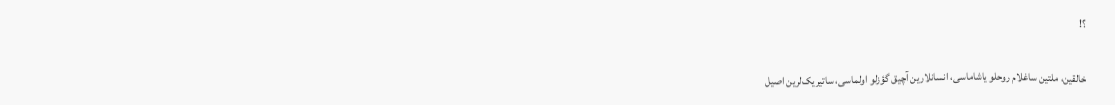؟!

خالقین، ملتین ساغلام روحلو یاشاماسی، انسانلارین آچیق گؤزلو اولماسی، ساتیریک‌لرین اصیل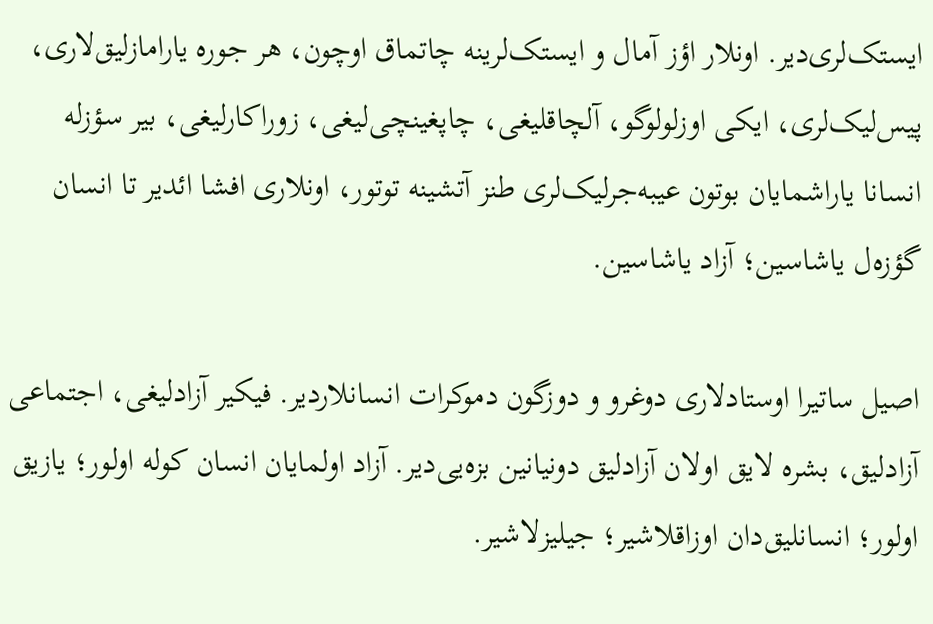ایستک‌لری‌دیر. اونلار اؤز آمال و ایستک‌لرینه چاتماق اوچون، هر جوره یارامازلیق‌لاری، پیس‌لیک‌لری، ایکی اوزلولوگو، آلچاقلیغی، چاپغینچی‌لیغی، زوراکارلیغی، بیر سؤزله انسانا یاراشمایان بوتون عیبه‌جرلیک‌لری طنز آتشینه توتور، اونلاری افشا ائدیر تا انسان گؤزه‌ل یاشاسین؛ آزاد یاشاسین.

اصیل ساتیرا اوستادلاری دوغرو و دوزگون دموکرات انسانلاردیر. فیکیر آزادلیغی، اجتماعی آزادلیق، بشره لایق اولان آزادلیق دونیانین بزه‌یی‌دیر. آزاد اولمایان انسان کوله اولور؛ یازیق اولور؛ انسانلیق‌دان اوزاقلاشیر؛ جیلیزلاشیر.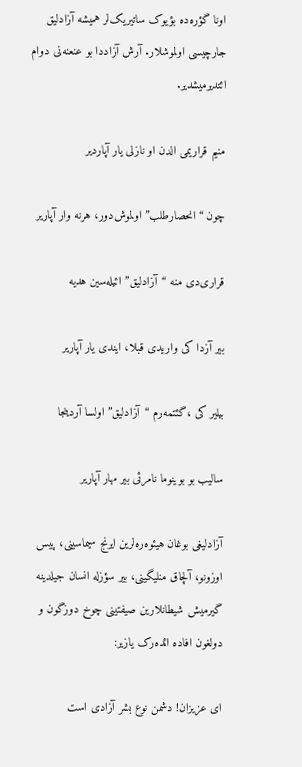اونا گؤره‌ده بؤیوک ساتیریک‌لر همیشه آزادلیق جارچیسی اولموشلار. آرش آزاددا بو عنعنه‌نی دوام ائتدیرمیشدیر.

منیم قراریمی الدن او نازلی یار آپاردیر

چون “انحصارطلب” اولموش‌دور، هرنه وار آپاریر

قراری‌دی منه “آزادلیق” ائیله‌سین هدیه

بیر آزدا کی واریدی قبلا، ایندی یار آپاریر

بیلیر کی ،گئتمه‌رم “آزادلیق” اولسا آردینجا

سالیب بو بوینوما نامرئی بیر مهار آپاریر

آزادلیغی بوغان هیئوه‌ره‌لرین ایرنج سیماسینی، پیس اوزونو، آلچاق منلیگینی، بیر سؤزله انسان جیلدینه گیرمیش شیطانلارین صیفتینی چوخ دوزگون و دولغون افاده ائده‌رک یازیر:

ای عزیزان! دشمن نوع بشر آزادی است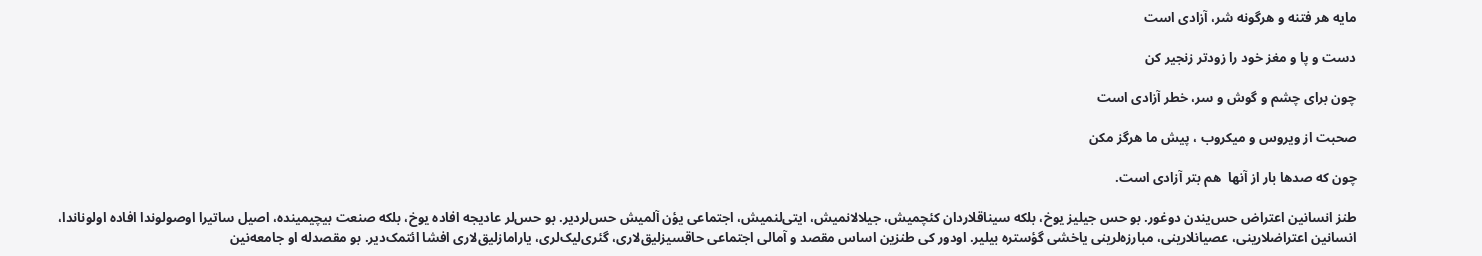مایه هر فتنه و هرگونه شر، آزادی است

دست و پا و مغز خود را زودتر زنجیر کن

چون برای چشم و گوش و سر، خطر آزادی است

صحبت از ویروس و میکروب ، پیش ما هرگز مکن

چون که صدها بار از آنها  هم بتر آزادی است.

طنز انسانین اعتراض حس‌یندن دوغور. بو حس جیلیز یوخ، بلکه سیناقلاردان کئچمیش، جیلالانمیش، ایتی‌لنمیش، اجتماعی یؤن آلمیش حس‌لردیر. بو حس‌لر عادیجه افاده یوخ، بلکه صنعت بیچیمینده، اصیل ساتیرا اوصولوندا افاده اولوناندا، انسانین اعتراضلارینی، عصیانلارینی، مبارزه‌لرینی یاخشی گؤستره بیلیر. اودور کی طنزین اساس مقصد و آمالی اجتماعی حاقسیزلیق‌لاری، گئری‌لیک‌لری، یارامازلیق‌لاری افشا ائتمک‌دیر. بو مقصدله او جامعه‌نین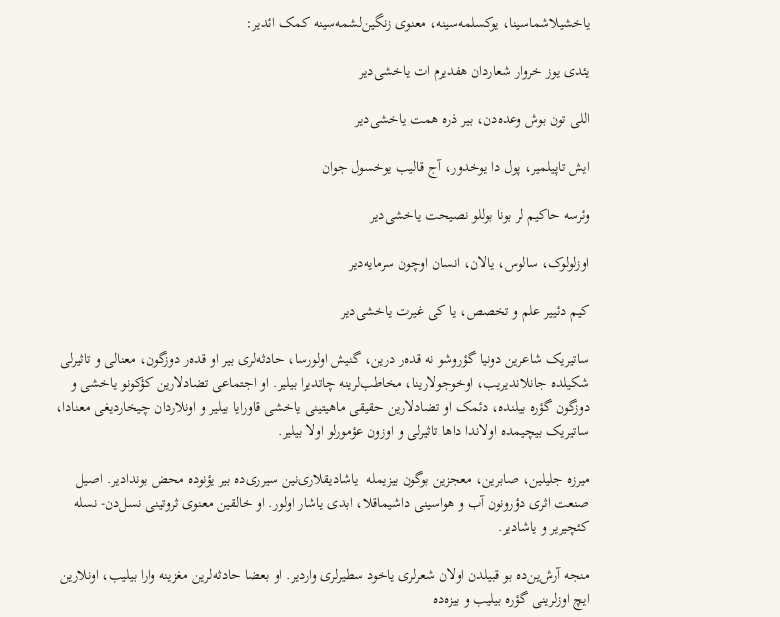یاخشیلاشماسینا، یوکسلمه‌سینه، معنوی زنگین‌لشمه‌سینه کمک ائدیر:

یئدی یوز خروار شعاردان هفدیرم ات یاخشی‌دیر

اللی تون بوش وعده‌دن، بیر ذره همت یاخشی‌دیر

ایش تاپیلمیر، پول دا یوخدور، آج قالیب یوخسول جوان

وئرسه حاکیم لر بونا بوللو نصیحت یاخشی‌دیر

اوزلولوک، سالوس، یالان، انسان اوچون سرمایه‌دیر

کیم دئییر علم و تخصص، یا کی غیرت یاخشی‌دیر

ساتیریک شاعرین دونیا گؤروشو نه قده‌ر درین، گنیش اولورسا، حادثه‌لری بیر او قده‌ر دوزگون، معنالی و تاثیرلی شکیلده جانلاندیریب، اوخوجولارینا، مخاطب‌لرینه چاتدیرا بیلیر. او اجتماعی تضادلارین کؤکونو یاخشی و دوزگون گؤره بیلنده، دئمک او تضادلارین حقیقی ماهیتینی یاخشی قاورایا بیلیر و اونلاردان چیخاردیغی معنادا، ساتیریک بیچیمده اولاندا داها تاثیرلی و اوزون عؤمورلو اولا بیلیر.

میرزه جلیلین، صابرین، معجزین بوگون بیزیمله  یاشادیقلاری‌نین سیرری‌ده بیر یؤنوده محض بوندادیر. اصیل صنعت اثری دؤرونون آب و هواسینی داشیماقلا، ابدی یاشار اولور. او خالقین معنوی ثروتینی نسل‌دن- نسله کئچیریر و یاشادیر.

منجه آرش‌ین‌ده بو قبیلدن اولان شعرلری یاخود سطیرلری واردیر. او بعضا حادثه‌لرین مغزینه وارا بیلیب، اونلارین ایچ اوزلرینی گؤره بیلیب و بیزه‌ده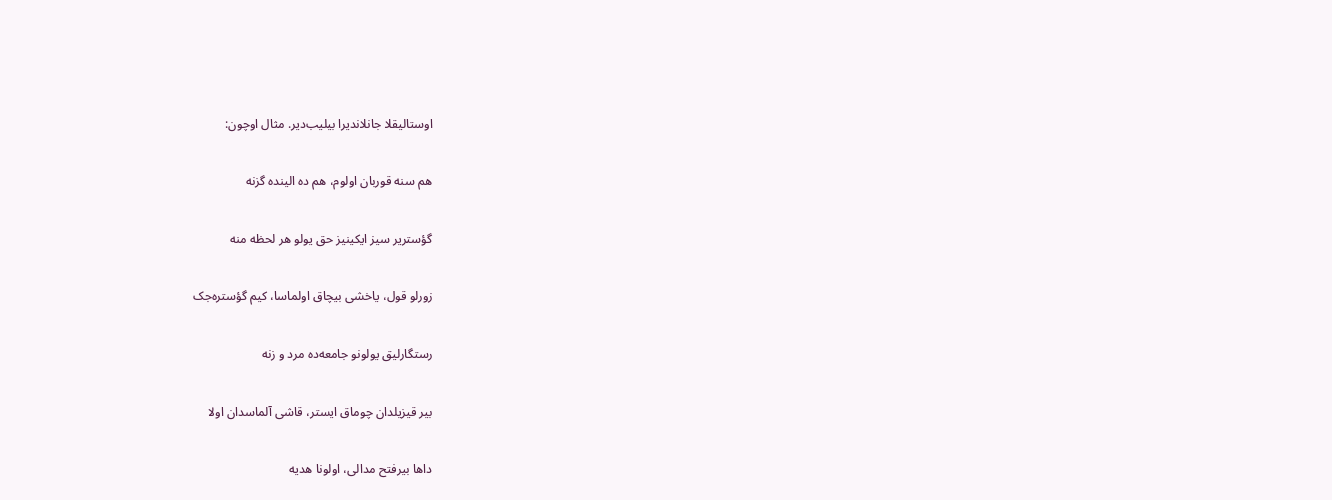اوستالیقلا جانلاندیرا بیلیب‌دیر. مثال اوچون:

هم سنه قوربان اولوم، هم ده الینده گزنه

گؤستریر سیز ایکینیز حق یولو هر لحظه منه

زورلو قول، یاخشی بیچاق اولماسا، کیم گؤستره‌جک

رستگارلیق یولونو جامعه‌ده مرد و زنه

بیر قیزیلدان چوماق ایستر، قاشی آلماسدان اولا

داها بیرفتح مدالی، اولونا هدیه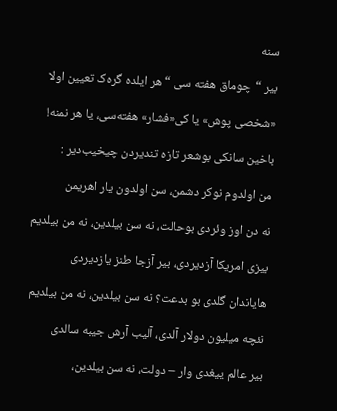سنه

بیر “چوماق هفته سی “ هر ایلده گره‌ک تعیین اولا

«شخصی پوش» یا کی«فشار» هفته‌سی، یا هر نمنه!

باخین سانکی بوشعر تازه تندیردن چیخیب‌دیر :

من اولدوم نوکر دشمن، سن اولدون یار اهریمن

نه دن اوز وئردی بوحالت، نه سن بیلدین، نه من بیلدیم

بیزی امریکا آزدیردی، بیر آزجا طنز یازدیردی

هایاندان گلدی بو بدعت؟ نه سن بیلدین، نه من بیلدیم

نئچه میلیون دولار آلدی، آلیب آرش جیبه سالدی

بیر عالم ییغدی وار – دولت، نه سن بیلدین،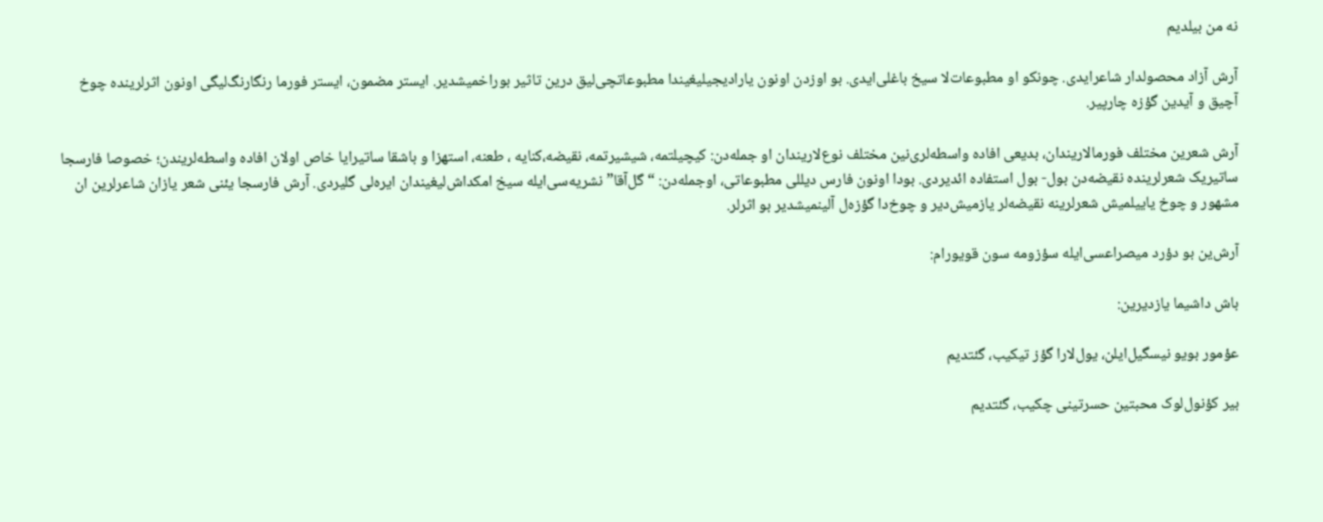نه من بیلدیم

آرش آزاد محصولدار شاعرایدی. چونکو او مطبوعات‌لا سیخ باغلی‌ایدی. بو اوزدن اونون یارادیجیلیغیندا مطبوعاتچی‌لیق درین تاثیر بوراخمیشدیر. ایستر مضمون، ایستر فورما رنگارنگ‌لیگی اونون اثرلرینده چوخ آچیق و آیدین گؤزه چارپیر.

آرش شعرین مختلف فورمالاریندان، بدیعی افاده واسطه‌لری‌نین مختلف نوع‌لاریندان او جمله‌دن: کیچیلتمه، شیشیرتمه، نقیضه،کنایه ، طعنه، استهزا و باشقا ساتیرایا خاص اولان افاده واسطه‌لریندن؛ خصوصا فارسجا ساتیریک شعرلرینده نقیضه‌دن بول- بول استفاده ائدیردی. بودا اونون فارس دیللی مطبوعاتی، اوجمله‌دن: “گل‌آقا” نشریه‌سی‌ایله سیخ امکداش‌لیغیندان ایره‌لی گلیردی. آرش فارسجا یئنی شعر یازان شاعرلرین ان مشهور و چوخ یاییلمیش شعرلرینه نقیضه‌لر یازمیش‌دیر و چوخ‌دا گؤزه‌ل آلینمیشدیر بو اثرلر.

آرش‌ین بو دؤرد میصراعسی‌ایله سؤزومه سون قویورام:

باش داشیما یازدیرین:

عؤمور بویو نیسگیل‌ایلن، یول‌لارا گؤز تیکیب، گئتدیم

بیر کؤنول‌لوک محبتین حسرتینی چکیب، گئتدیم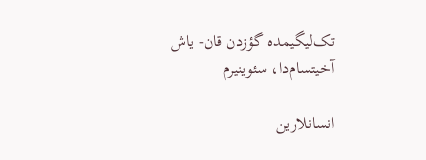تک‌لیگیمده گؤزدن قان- یاش آخیتسام‌دا، سئوینیرم

انسانلارین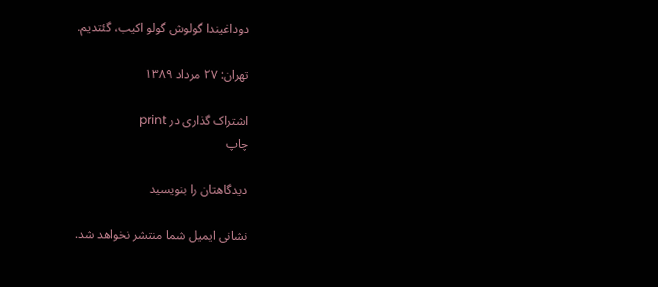دوداغیندا گولوش گولو اکیب، گئتدیم.

تهران: ۲۷ مرداد ۱۳۸۹

اشتراک گذاری در print
چاپ

دیدگاهتان را بنویسید

نشانی ایمیل شما منتشر نخواهد شد.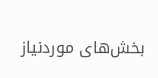بخش‌های موردنیاز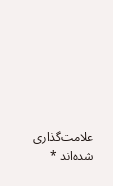علامت‌گذاری شده‌اند *